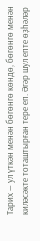Тарих — ул үткән менән бөгөнгө көндө, бөгөнгө менән киләсәкте тоташтырған тере еп. Әгәр шул епте өҙһәләр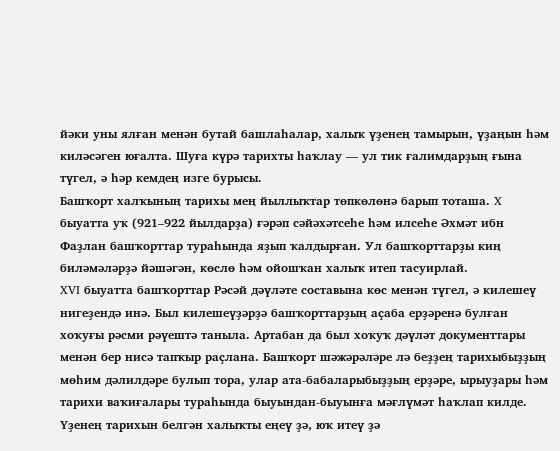йәки уны ялған менән бутай башлаһалар, халыҡ үҙенең тамырын, үҙаңын һәм киләсәген юғалта. Шуға күрә тарихты һаҡлау — ул тик ғалимдарҙың ғына түгел, ә һәр кемдең изге бурысы.
Башҡорт халҡының тарихы мең йыллыҡтар төпкөлөнә барып тоташа. X быуатта уҡ (921–922 йылдарҙа) ғәрәп сәйәхәтсеһе һәм илсеһе Әхмәт ибн Фаҙлан башҡорттар тураһында яҙып ҡалдырған. Ул башҡорттарҙы киң биләмәләрҙә йәшәгән, көслө һәм ойошҡан халыҡ итеп тасуирлай.
XVI быуатта башҡорттар Рәсәй дәүләте составына көс менән түгел, ә килешеү нигеҙендә инә. Был килешеүҙәрҙә башҡорттарҙың аҫаба ерҙәренә булған хоҡуғы рәсми рәүештә таныла. Артабан да был хоҡуҡ дәүләт документтары менән бер нисә тапҡыр раҫлана. Башҡорт шәжәрәләре лә беҙҙең тарихыбыҙҙың мөһим дәлилдәре булып тора, улар ата-бабаларыбыҙҙың ерҙәре, ырыуҙары һәм тарихи ваҡиғалары тураһында быуындан-быуынға мәғлүмәт һаҡлап килде.
Үҙенең тарихын белгән халыҡты еңеү ҙә, юҡ итеү ҙә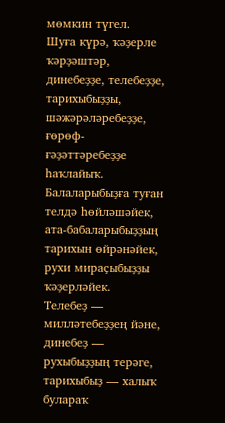мөмкин түгел.
Шуға күрә, ҡәҙерле ҡәрҙәштәр, динебеҙҙе, телебеҙҙе, тарихыбыҙҙы, шәжәрәләребеҙҙе, ғөрөф-ғәҙәттәребеҙҙе һаҡлайыҡ. Балаларыбыҙға туған телдә һөйләшәйек, ата-бабаларыбыҙҙың тарихын өйрәнәйек, рухи мираҫыбыҙҙы ҡәҙерләйек.
Телебеҙ — милләтебеҙҙең йәне, динебеҙ — рухыбыҙҙың терәге, тарихыбыҙ — халыҡ булараҡ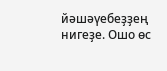йәшәүебеҙҙең нигеҙе. Ошо өс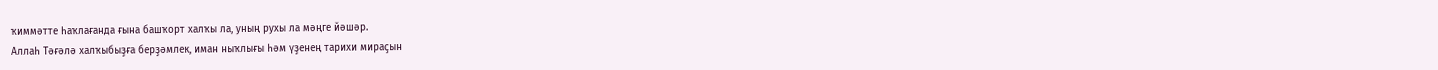ҡиммәтте һаҡлағанда ғына башҡорт халҡы ла, уның рухы ла мәңге йәшәр.
Аллаһ Тәғәлә халҡыбыҙға берҙәмлек, иман ныҡлығы һәм үҙенең тарихи мираҫын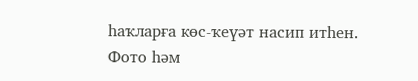һаҡларға көс-ҡеүәт насип итһен.
Фото һәм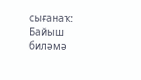сығанаҡ: Байыш биләмә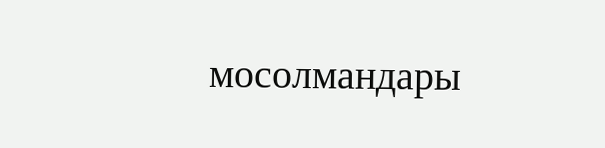мосолмандары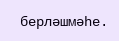берләшмәһе.